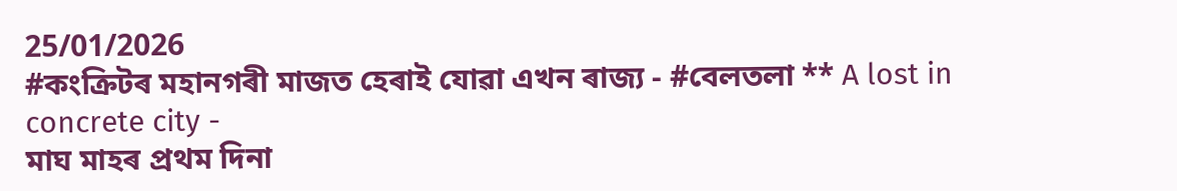25/01/2026
#কংক্ৰিটৰ মহানগৰী মাজত হেৰাই যোৱা এখন ৰাজ্য - #বেলতলা ** A lost in concrete city -
মাঘ মাহৰ প্ৰথম দিনা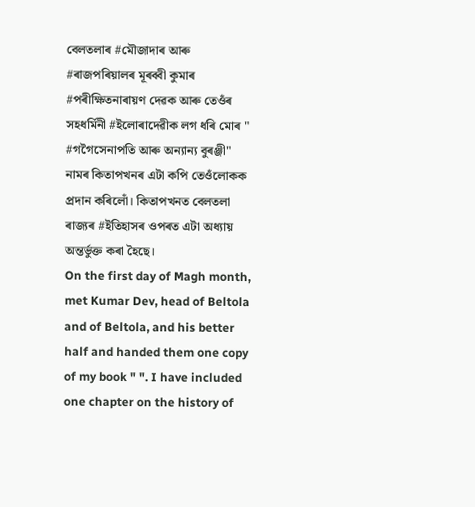বেলতলাৰ #মৌজাদাৰ আৰু #ৰাজপৰিয়ালৰ মূৰব্বী কুমাৰ #পৰীক্ষিতনাৰায়ণ দেৱক আৰু তেওঁৰ সহধৰ্মিনী #ইলোৰাদেৱীক লগ ধৰি মোৰ " #গগৈসেনাপতি আৰু অন্যান্য বুৰঞ্জী" নামৰ কিতাপখনৰ এটা কপি তেওঁলোকক প্ৰদান কৰিলোঁ। কিতাপখনত বেলতলা ৰাজ্যৰ #ইতিহাসৰ ওপৰত এটা অধ্যায় অন্তৰ্ভুক্ত কৰা হৈছে।
On the first day of Magh month, met Kumar Dev, head of Beltola and of Beltola, and his better half and handed them one copy of my book " ". I have included one chapter on the history of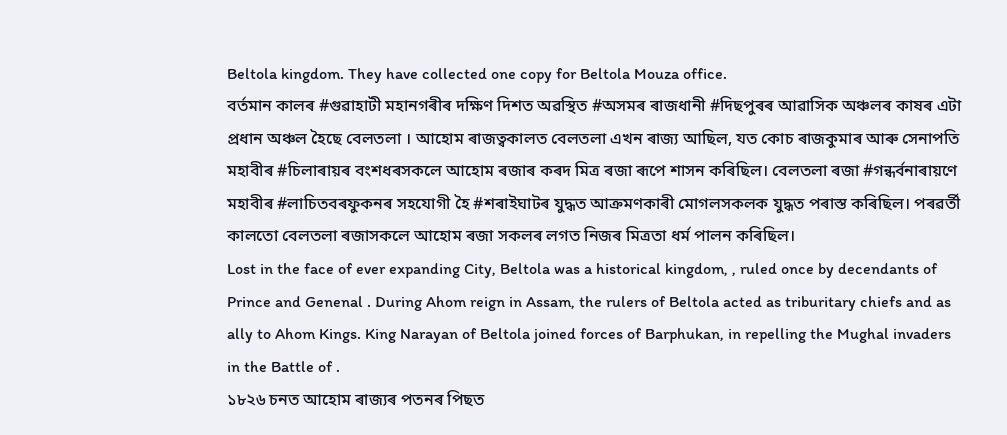Beltola kingdom. They have collected one copy for Beltola Mouza office.
বৰ্তমান কালৰ #গুৱাহাটী মহানগৰীৰ দক্ষিণ দিশত অৱস্থিত #অসমৰ ৰাজধানী #দিছপুৰৰ আৱাসিক অঞ্চলৰ কাষৰ এটা প্ৰধান অঞ্চল হৈছে বেলতলা । আহোম ৰাজত্বকালত বেলতলা এখন ৰাজ্য আছিল, যত কোচ ৰাজকুমাৰ আৰু সেনাপতি মহাবীৰ #চিলাৰায়ৰ বংশধৰসকলে আহোম ৰজাৰ কৰদ মিত্ৰ ৰজা ৰূপে শাসন কৰিছিল। বেলতলা ৰজা #গন্ধৰ্বনাৰায়ণে মহাবীৰ #লাচিতবৰফুকনৰ সহযোগী হৈ #শৰাইঘাটৰ যুদ্ধত আক্ৰমণকাৰী মোগলসকলক যুদ্ধত পৰাস্ত কৰিছিল। পৰৱৰ্তী কালতো বেলতলা ৰজাসকলে আহোম ৰজা সকলৰ লগত নিজৰ মিত্ৰতা ধৰ্ম পালন কৰিছিল।
Lost in the face of ever expanding City, Beltola was a historical kingdom, , ruled once by decendants of Prince and Genenal . During Ahom reign in Assam, the rulers of Beltola acted as triburitary chiefs and as ally to Ahom Kings. King Narayan of Beltola joined forces of Barphukan, in repelling the Mughal invaders in the Battle of .
১৮২৬ চনত আহোম ৰাজ্যৰ পতনৰ পিছত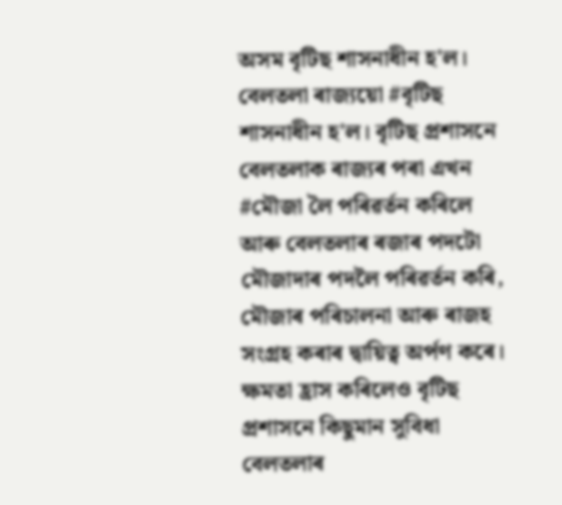অসম বৃটিছ শাসনাধীন হ'ল। বেলতলা ৰাজ্যয়ো #বৃটিছ শাসনাধীন হ'ল। বৃটিছ প্ৰশাসনে বেলতলাক ৰাজ্যৰ পৰা এখন #মৌজা লৈ পৰিৱৰ্তন কৰিলে আৰু বেলতলাৰ ৰজাৰ পদটো মৌজাদাৰ পদলৈ পৰিৱৰ্তন কৰি, মৌজাৰ পৰিচালনা আৰু ৰাজহ সংগ্ৰহ কৰাৰ দ্বায়িত্ব অৰ্পণ কৰে। ক্ষমতা হ্ৰাস কৰিলেও বৃটিছ প্ৰশাসনে কিছুমান সুবিধা বেলতলাৰ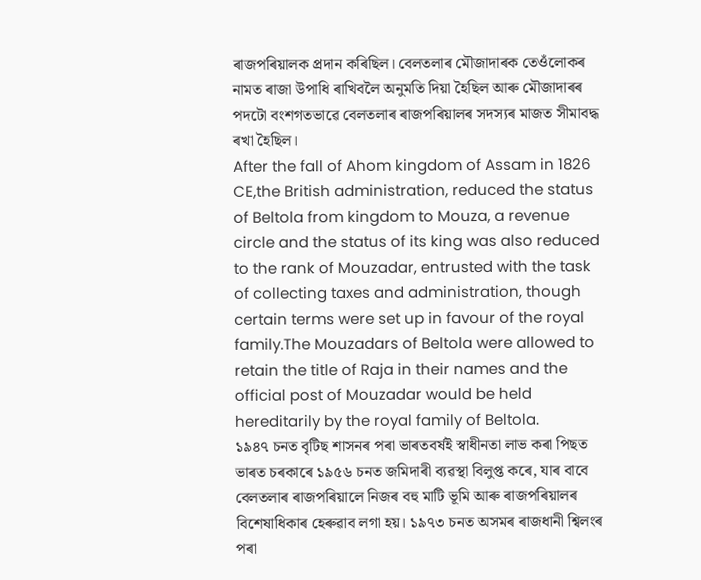ৰাজপৰিয়ালক প্ৰদান কৰিছিল। বেলতলাৰ মৌজাদাৰক তেওঁলোকৰ নামত ৰাজা উপাধি ৰাখিবলৈ অনুমতি দিয়া হৈছিল আৰু মৌজাদাৰৰ পদটো বংশগতভাৱে বেলতলাৰ ৰাজপৰিয়ালৰ সদস্যৰ মাজত সীমাবদ্ধ ৰখা হৈছিল।
After the fall of Ahom kingdom of Assam in 1826 CE,the British administration, reduced the status of Beltola from kingdom to Mouza, a revenue circle and the status of its king was also reduced to the rank of Mouzadar, entrusted with the task of collecting taxes and administration, though certain terms were set up in favour of the royal family.The Mouzadars of Beltola were allowed to retain the title of Raja in their names and the official post of Mouzadar would be held hereditarily by the royal family of Beltola.
১৯৪৭ চনত বৃটিছ শাসনৰ পৰা ভাৰতবৰ্ষই স্বাধীনতা লাভ কৰা পিছত ভাৰত চৰকাৰে ১৯৫৬ চনত জমিদাৰী ব্যৱস্থা বিলুপ্ত কৰে, যাৰ বাবে বেলতলাৰ ৰাজপৰিয়ালে নিজৰ বহু মাটি ভূমি আৰু ৰাজপৰিয়ালৰ বিশেষাধিকাৰ হেৰুৱাব লগা হয়। ১৯৭৩ চনত অসমৰ ৰাজধানী শ্বিলংৰ পৰা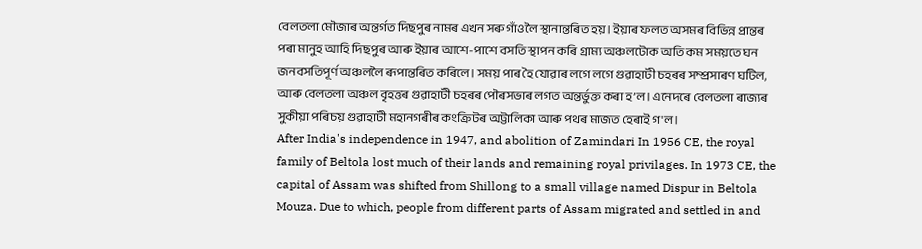বেলতলা মৌজাৰ অন্তৰ্গত দিছপুৰ নামৰ এখন সৰু গাঁওলৈ স্থানান্তৰিত হয়। ইয়াৰ ফলত অসমৰ বিভিন্ন প্ৰান্তৰ পৰা মানুহ আহি দিছপুৰ আৰু ইয়াৰ আশে-পাশে বসতি স্থাপন কৰি গ্ৰাম্য অঞ্চলটোক অতি কম সময়তে ঘন জনবসতিপূৰ্ণ অঞ্চললৈ ৰূপান্তৰিত কৰিলে। সময় পাৰ হৈ যোৱাৰ লগে লগে গুৱাহাটী চহৰৰ সম্প্ৰসাৰণ ঘটিল, আৰু বেলতলা অঞ্চল বৃহত্তৰ গুৱাহাটী চহৰৰ পৌৰসভাৰ লগত অন্তৰ্ভুক্ত কৰা হ’ল। এনেদৰে বেলতলা ৰাজ্যৰ সুকীয়া পৰিচয় গুৱাহাটী মহানগৰীৰ কংক্ৰিটৰ অট্টালিকা আৰু পথৰ মাজত হেৰাই গ'ল।
After India's independence in 1947, and abolition of Zamindari In 1956 CE, the royal family of Beltola lost much of their lands and remaining royal privilages. In 1973 CE, the capital of Assam was shifted from Shillong to a small village named Dispur in Beltola Mouza. Due to which, people from different parts of Assam migrated and settled in and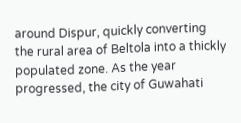around Dispur, quickly converting the rural area of Beltola into a thickly populated zone. As the year progressed, the city of Guwahati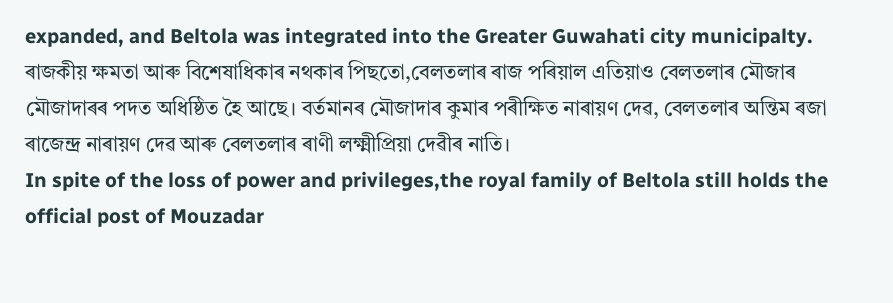expanded, and Beltola was integrated into the Greater Guwahati city municipalty.
ৰাজকীয় ক্ষমতা আৰু বিশেষাধিকাৰ নথকাৰ পিছতো,বেলতলাৰ ৰাজ পৰিয়াল এতিয়াও বেলতলাৰ মৌজাৰ মৌজাদাৰৰ পদত অধিষ্ঠিত হৈ আছে। বৰ্তমানৰ মৌজাদাৰ কুমাৰ পৰীক্ষিত নাৰায়ণ দেৱ, বেলতলাৰ অন্তিম ৰজা ৰাজেন্দ্ৰ নাৰায়ণ দেৱ আৰু বেলতলাৰ ৰাণী লক্ষ্মীপ্ৰিয়া দেৱীৰ নাতি।
In spite of the loss of power and privileges,the royal family of Beltola still holds the official post of Mouzadar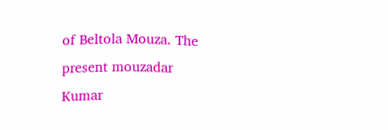of Beltola Mouza. The present mouzadar Kumar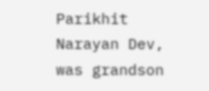Parikhit Narayan Dev, was grandson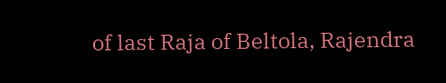of last Raja of Beltola, Rajendra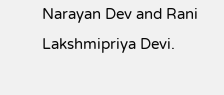Narayan Dev and Rani Lakshmipriya Devi.